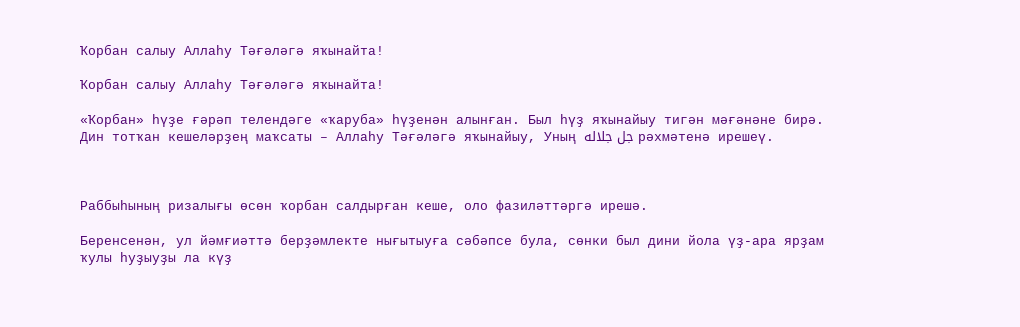Ҡорбан салыу Аллаһу Тәғәләгә яҡынайта!

Ҡорбан салыу Аллаһу Тәғәләгә яҡынайта!

«Ҡорбан» һүҙе ғәрәп телендәге «ҡаруба» һүҙенән алынған. Был һүҙ яҡынайыу тигән мәғәнәне бирә. Дин тотҡан кешеләрҙең маҡсаты – Аллаһу Тәғәләгә яҡынайыу, Уның جل جلاله рәхмәтенә ирешеү.



Раббыһының ризалығы өсөн ҡорбан салдырған кеше, оло фазиләттәргә ирешә.

Беренсенән, ул йәмғиәттә берҙәмлекте нығытыуға сәбәпсе була, сөнки был дини йола үҙ-ара ярҙам ҡулы һуҙыуҙы ла күҙ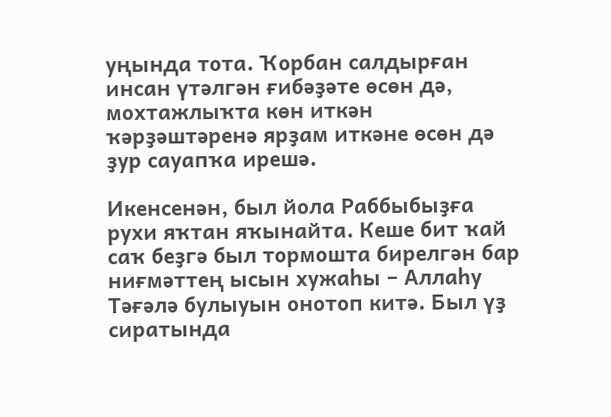уңында тота. Ҡорбан салдырған инсан үтәлгән ғибәҙәте өсөн дә, мохтажлыҡта көн иткән ҡәрҙәштәренә ярҙам иткәне өсөн дә ҙур сауапҡа ирешә.

Икенсенән, был йола Раббыбыҙға рухи яҡтан яҡынайта. Кеше бит ҡай саҡ беҙгә был тормошта бирелгән бар ниғмәттең ысын хужаһы – Аллаһу Тәғәлә булыуын онотоп китә. Был үҙ сиратында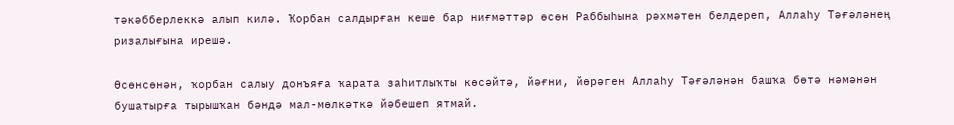тәкәбберлеккә алып килә. Ҡорбан салдырған кеше бар ниғмәттәр өсөн Раббыһына рәхмәтен белдереп, Аллаһу Тәғәләнең ризалығына ирешә.

Өсөнсөнән, ҡорбан салыу донъяға ҡарата заһитлыҡты көсәйтә, йәғни, йөрәген Аллаһу Тәғәләнән башҡа бөтә нәмәнән бушатырға тырышҡан бәндә мал-мөлкәткә йәбешеп ятмай.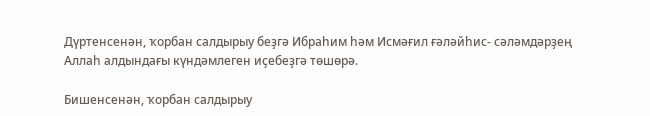Дүртенсенән, ҡорбан салдырыу беҙгә Ибраһим һәм Исмәғил ғәләйһис- сәләмдәрҙең Аллаһ алдындағы күндәмлеген иҫебеҙгә төшөрә.

Бишенсенән, ҡорбан салдырыу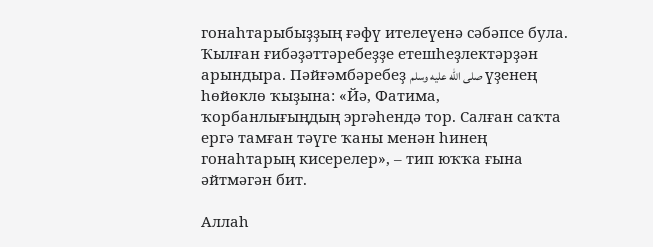гонаһтарыбыҙҙың ғәфү ителеүенә сәбәпсе була. Ҡылған ғибәҙәттәребеҙҙе етешһеҙлектәрҙән арындыра. Пәйғәмбәребеҙ صلى الله عليه وسلم үҙенең һөйөклө ҡыҙына: «Йә, Фатима, ҡорбанлығыңдың эргәһендә тор. Салған саҡта ергә тамған тәүге ҡаны менән һинең гонаһтарың кисерелер», – тип юҡҡа ғына әйтмәгән бит.

Аллаһ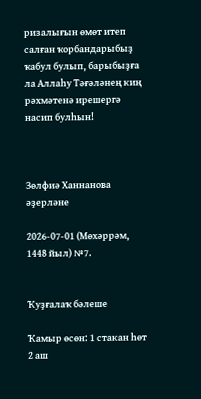ризалығын өмөт итеп салған ҡорбандарыбыҙ ҡабул булып, барыбыҙға ла Аллаһу Тәғәләнең киң рәхмәтенә ирешергә насип булһын!



Зөлфиә Ханнанова әҙерләне

2026-07-01 (Мөхәррәм, 1448 йыл) №7.


Ҡуҙғалаҡ бәлеше

Ҡамыр өсөн: 1 стакан һөт 2 аш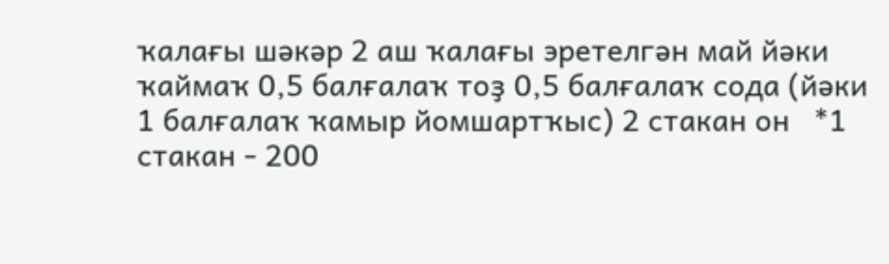ҡалағы шәкәр 2 аш ҡалағы эретелгән май йәки ҡаймаҡ 0,5 балғалаҡ тоҙ 0,5 балғалаҡ сода (йәки 1 балғалаҡ ҡамыр йомшартҡыс) 2 стакан он   *1 стакан - 200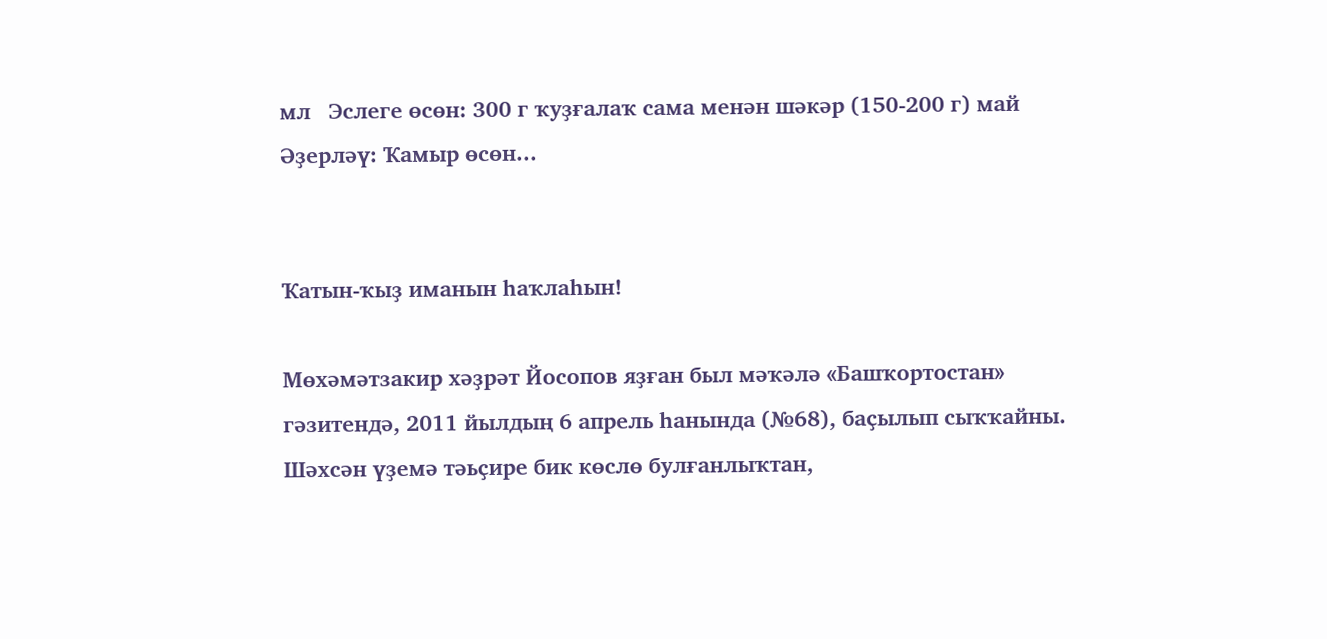мл   Эслеге өсөн: 300 г ҡуҙғалаҡ сама менән шәкәр (150-200 г) май   Әҙерләү: Ҡамыр өсөн...


Ҡатын-ҡыҙ иманын һаҡлаһын!

Мөхәмәтзакир хәҙрәт Йосопов яҙған был мәҡәлә «Башҡортостан» гәзитендә, 2011 йылдың 6 апрель һанында (№68), баҫылып сыҡҡайны. Шәхсән үҙемә тәьҫире бик көслө булғанлыҡтан,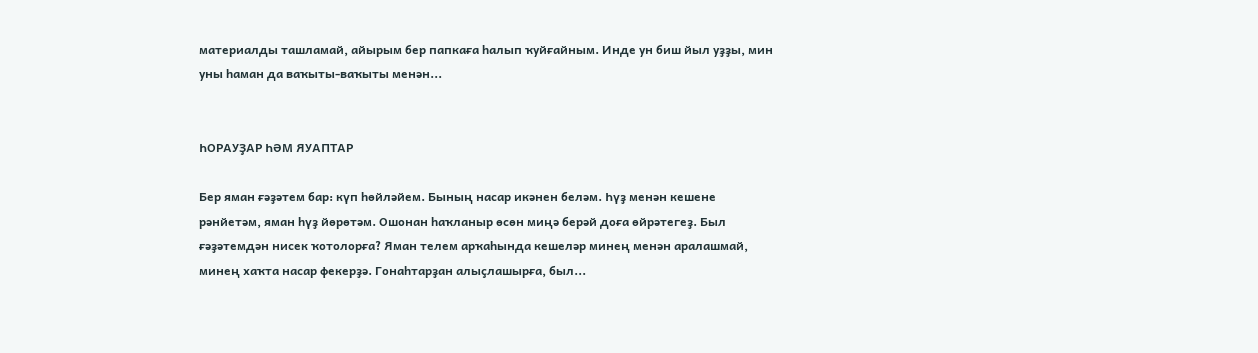материалды ташламай, айырым бер папкаға һалып ҡуйғайным. Инде ун биш йыл уҙҙы, мин уны һаман да ваҡыты-ваҡыты менән...


ҺОРАУҘАР ҺӘМ ЯУАПТАР

Бер яман ғәҙәтем бар: күп һөйләйем. Бының насар икәнен беләм. Һүҙ менән кешене рәнйетәм, яман һүҙ йөрөтәм. Ошонан һаҡланыр өсөн миңә берәй доға өйрәтегеҙ. Был ғәҙәтемдән нисек ҡотолорға? Яман телем арҡаһында кешеләр минең менән аралашмай, минең хаҡта насар фекерҙә. Гонаһтарҙан алыҫлашырға, был...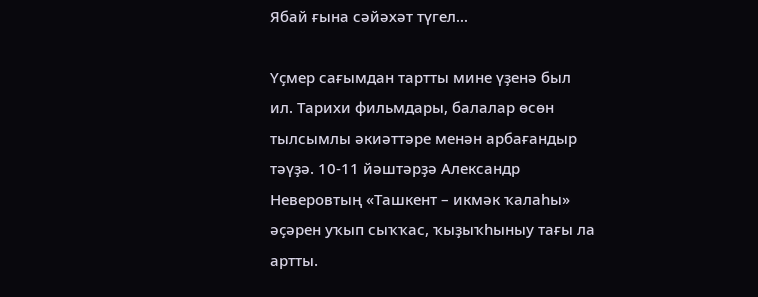Ябай ғына сәйәхәт түгел...

Үҫмер сағымдан тартты мине үҙенә был ил. Тарихи фильмдары, балалар өсөн тылсымлы әкиәттәре менән арбағандыр тәүҙә. 10-11 йәштәрҙә Александр Неверовтың «Ташкент – икмәк ҡалаһы» әҫәрен уҡып сыҡҡас, ҡыҙыҡһыныу тағы ла артты.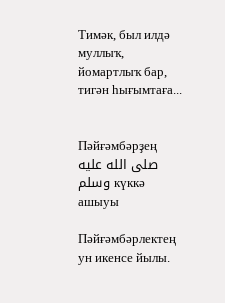Тимәк, был илдә муллыҡ, йомартлыҡ бар, тигән һығымтаға...


Пәйғәмбәрҙең صلى الله عليه وسلم күккә ашыуы

Пәйғәмбәрлектең ун икенсе йылы.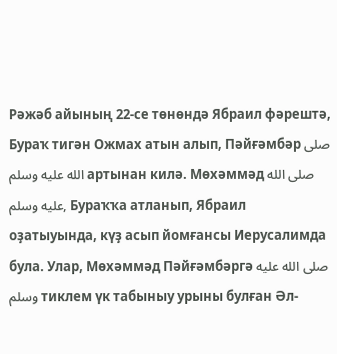Рәжәб айының 22-се төнөндә Ябраил фәрештә, Бураҡ тигән Ожмах атын алып, Пәйғәмбәр صلى الله عليه وسلم артынан килә. Мөхәммәд صلى الله عليه وسلم, Бураҡҡа атланып, Ябраил оҙатыуында, күҙ асып йомғансы Иерусалимда була. Улар, Мөхәммәд Пәйғәмбәргә صلى الله عليه وسلم тиклем үк табыныу урыны булған Әл-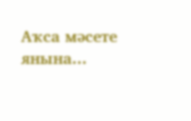Аҡса мәсете янына...